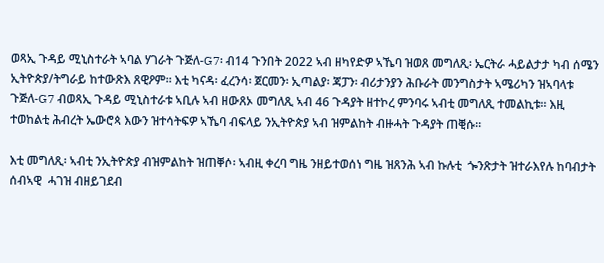ወጻኢ ጉዳይ ሚኒስተራት ኣባል ሃገራት ጉጅለ-G7፡ ብ14 ጉንበት 2022 ኣብ ዘካየድዎ ኣኼባ ዝወጸ መግለጺ፡ ኤርትራ ሓይልታታ ካብ ሰሜን ኢትዮጵያ/ትግራይ ከተውጽእ ጸዊዖም። እቲ ካናዳ፡ ፈረንሳ፡ ጀርመን፡ ኢጣልያ፡ ጃፓን፡ ብሪታንያን ሕቡራት መንግስታት ኣሜሪካን ዝኣባላቱ ጉጅለ-G7 ብወጻኢ ጉዳይ ሚኒስተራቱ ኣቢሉ ኣብ ዘውጸኦ መግለጺ ኣብ 46 ጉዳያት ዘተኮረ ምንባሩ ኣብቲ መግለጺ ተመልኪቱ። እዚ ተወከልቲ ሕብረት ኤውሮጳ እውን ዝተሳትፍዎ ኣኼባ ብፍላይ ንኢትዮጵያ ኣብ ዝምልከት ብዙሓት ጉዳያት ጠቒሱ።

እቲ መግለጺ፡ ኣብቲ ንኢትዮጵያ ብዝምልከት ዝጠቐሶ፡ ኣብዚ ቀረባ ግዜ ንዘይተወሰነ ግዜ ዝጸንሕ ኣብ ኩሉቲ  ጐንጽታት ዝተራእየሉ ከባብታት ሰብኣዊ  ሓገዝ ብዘይገደብ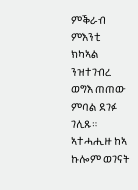ምቕራብ ምእንቲ ክካኣል ንዝተገብረ ወግእ ጠጠው ምባል ደገፉ ገሊጹ። ኣተሓሒዙ ከኣ ኩሎም ወገናት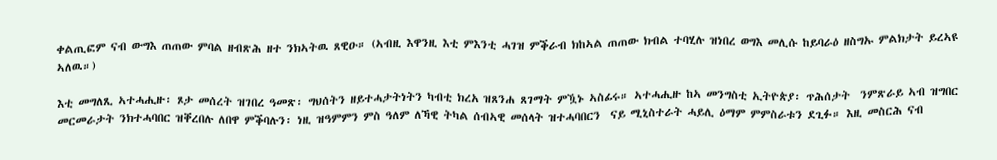ቀልጢፎም ናብ ውግእ ጠጠው ምባል ዘብጽሕ ዘተ ንክኣትዉ ጸዊዑ። (ኣብዚ እዋንዚ እቲ ምእንቲ ሓገዝ ምቕራብ ክከኣል ጠጠው ክብል ተባሂሉ ዝነበረ ወግእ መሊሱ ከይባራዕ ዘስግኡ ምልክታት ይረኣዩ ኣለዉ።)

እቲ መግለጺ ኣተሓሒዙ፡ ጾታ መሰረት ዝገበረ ዓመጽ፡ ግህሰትን ዘይተሓታትነትን ካብቲ ክረአ ዝጸንሐ ጸገማት ምዃኑ ኣስፊሩ። ኣተሓሒዙ ከኣ መንግስቲ ኢትዮጵያ፡ ጥሕሰታት  ንምጽራይ ኣብ ዝግበር መርመራታት ንክተሓባበር ዝቐረበሉ ለበዋ ምቕባሉን፡ ነዚ ዝዓምምን ምስ ዓለም ለኻዊ ትካል ሰብኣዊ መሰላት ዝተሓባበርን  ናይ ሚኒስተራት ሓይሊ ዕማም ምምስራቱን ደጊፉ። እዚ መስርሕ ናብ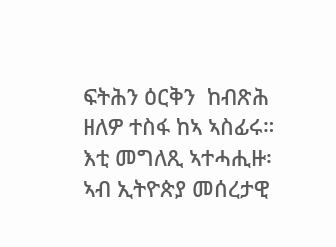ፍትሕን ዕርቅን  ከብጽሕ ዘለዎ ተስፋ ከኣ ኣስፊሩ። እቲ መግለጺ ኣተሓሒዙ፡  ኣብ ኢትዮጵያ መሰረታዊ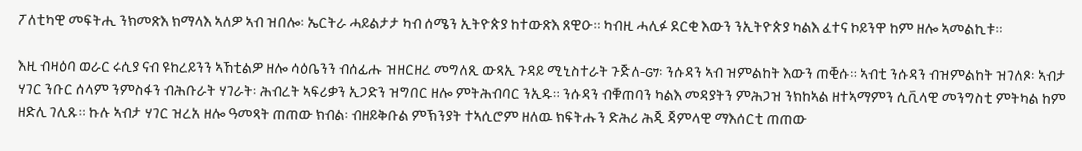ፖለቲካዊ መፍትሒ ንክመጽእ ክማላእ ኣለዎ ኣብ ዝበሎ፡ ኤርትራ ሓይልታታ ካብ ሰሜን ኢትዮጵያ ከተውጽእ ጸዊዑ። ካብዚ ሓሊፉ ደርቂ እውን ንኢትዮጵያ ካልእ ፈተና ኮይንዋ ከም ዘሎ ኣመልኪቱ።

እዚ ብዛዕባ ወራር ሩሲያ ናብ ዩከረይንን ኣኸቲልዎ ዘሎ ሳዕቤንን ብሰፊሑ ዝዘርዘረ መግለጺ ውጻኢ ጉዳይ ሚኒስተራት ጉጅለ-G7፡ ንሱዳን ኣብ ዝምልከት እውን ጠቒሱ። ኣብቲ ንሱዳን ብዝምልከት ዝገለጾ፡ ኣብታ ሃገር ንቡር ሰላም ንምስፋን ብሕቡራት ሃገራት፡ ሕብረት ኣፍሪቃን ኢጋድን ዝግበር ዘሎ ምትሕብባር ንኢዱ። ንሱዳን ብቑጠባን ካልእ መዳያትን ምሕጋዝ ንክከኣል ዘተኣማምን ሲቪላዊ መንግስቲ ምትካል ከም ዘድሊ ገሊጹ። ኩሉ ኣብታ ሃገር ዝረአ ዘሎ ዓመጻት ጠጠው ክብል፡ ብዘይቅቡል ምኽንያት ተኣሲሮም ዘለዉ ክፍትሑን ድሕሪ ሕጂ ጃምላዊ ማእሰርቲ ጠጠው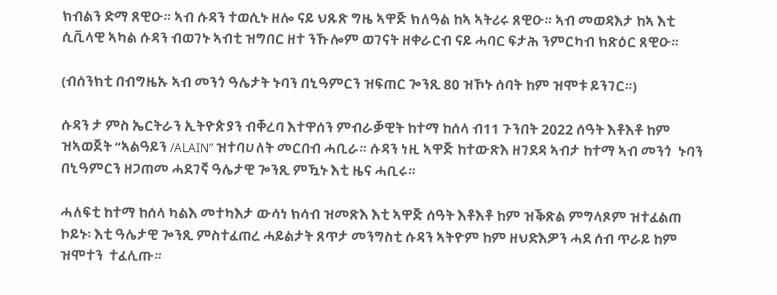ክብልን ድማ ጸዊዑ። ኣብ ሱዳን ተወሲኑ ዘሎ ናይ ህጹጽ ግዜ ኣዋጅ ክለዓል ከኣ ኣትሪሩ ጸዊዑ። ኣብ መወዳእታ ከኣ እቲ ሲቪላዊ ኣካል ሱዳን ብወገኑ ኣብቲ ዝግበር ዘተ ንኹሎም ወገናት ዘቀራርብ ናይ ሓባር ፍታሕ ንምርካብ ክጽዕር ጸዊዑ።

(ብሰንክቲ በብግዜኡ ኣብ መንጎ ዓሌታት ኑባን በኒዓምርን ዝፍጠር ጐንጺ 80 ዝኾኑ ሰባት ከም ዝሞቱ ይንገር።)

ሱዳን ታ ምስ ኤርትራን ኢትዮጵያን ብቐረባ እተዋሰን ምብራቓዊት ከተማ ከሰላ ብ11 ጉንበት 2022 ሰዓት እቶእቶ ከም ዝኣወጀት “ኣልዓይን /ALAIN” ዝተባሀለት መርበብ ሓቢራ። ሱዳን ነዚ ኣዋጅ ከተውጽእ ዘገደዳ ኣብታ ከተማ ኣብ መንጎ  ኑባን በኒዓምርን ዘጋጠመ ሓደገኛ ዓሌታዊ ጐንጺ ምዃኑ እቲ ዜና ሓቢሩ።

ሓለፍቲ ከተማ ከሰላ ካልእ መተካእታ ውሳነ ክሳብ ዝመጽእ እቲ ኣዋጅ ሰዓት እቶእቶ ከም ዝቕጽል ምግላጾም ዝተፈልጠ ኮይኑ፡ እቲ ዓሌታዊ ጐንጺ ምስተፈጠረ ሓይልታት ጸጥታ መንግስቲ ሱዳን ኣትዮም ከም ዘህድእዎን ሓደ ሰብ ጥራይ ከም ዝሞተን  ተፈሊጡ።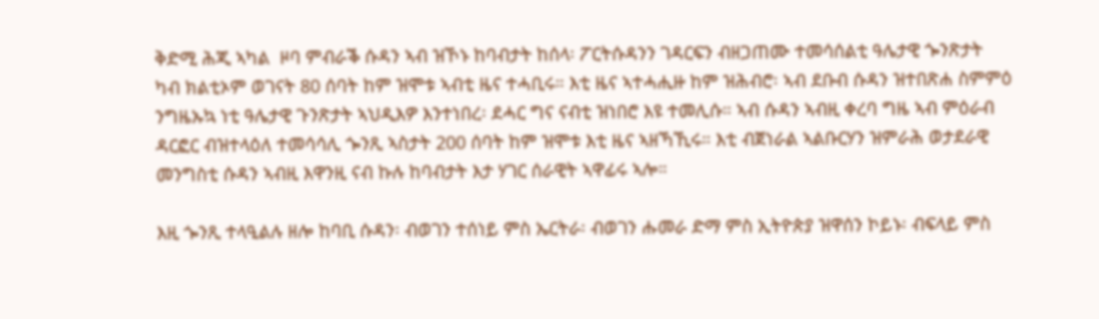ቅድሚ ሕጂ ኣካል  ዞባ ምብራቕ ሱዳን ኣብ ዝኾኑ ከባብታት ከሰላ፡ ፖርትሱዳንን ገዳርፍን ብዘጋጠሙ ተመሳሰልቲ ዓሌታዊ ጐንጽታት  ካብ ክልቲኦም ወገናት 80 ሰባት ከም ዝሞቱ ኣብቲ ዜና ተሓቢሩ። እቲ ዜና ኣተሓሒዙ ከም ዝሕብሮ፡ ኣብ ደቡብ ሱዳን ዝተበጽሐ ስምምዕ ንግዜኡኳ ነቲ ዓሌታዊ ጉንጽታት ኣህዲእዎ እንተነበረ፡ ደሓር ግና ናብቲ ዝነበሮ እዩ ተመሊሱ። ኣብ ሱዳን ኣብዚ ቀረባ ግዜ ኣብ ምዕራብ ዳርፎር ብዝተላዕለ ተመሳሳሊ ጐንጺ ኣስታት 200 ሰባት ከም ዝሞቱ እቲ ዜና ኣዘኻኺሩ። እቲ ብጀነራል ኣልቡርሃን ዝምራሕ ወታደራዊ መንግስቲ ሱዳን ኣብዚ እዋንዚ ናብ ኩሉ ከባብታት እታ ሃገር ሰራዊት ኣዋፊሩ ኣሎ።

እዚ ጐንጺ ተላዒልሉ ዘሎ ከባቢ ሱዳን፡ ብወገን ተሰነይ ምስ ኤርትራ፡ ብወገን ሑመራ ድማ ምስ ኢትዮጵያ ዝዋሰን ኮይኑ፡ ብፍላይ ምስ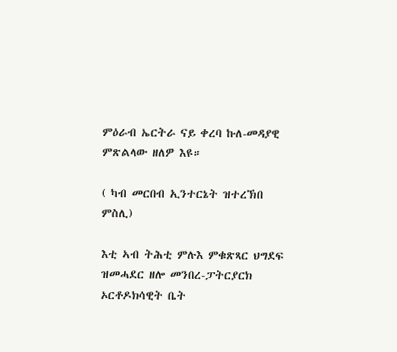ምዕራብ ኤርትራ ናይ ቀረባ ኩለ-መዳያዊ ምጽልላው ዘለዎ እዩ።

( ካብ መርበብ ኢንተርኔት ዝተረኽበ ምስሊ)

እቲ ኣብ ትሕቲ ምሉእ ምቁጽጻር ህግደፍ ዝመሓደር ዘሎ መንበረ-ፓትርያርክ ኦርቶዶክሳዊት ቤት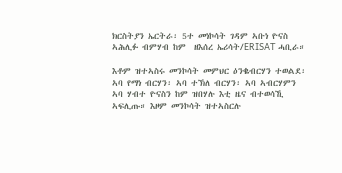ክርስትያን ኤርትራ፡ 5ተ መነኮሳት ገዳም ኣቡነ ዮናስ ኣሕሊፉ ብምሃብ ከም  ዘእሰረ ኤሪሳት/ERISAT ሓቢራ።

እቶም ዝተኣስሩ መንኮሳት መምህር ዕንቈብርሃን ተወልደ፡ ኣባ የማነ ብርሃን፡ ኣባ ተኽለ ብርሃን፡ ኣባ ኣብርሃምን ኣባ ሃብተ ዮናስን ከም ዝበሃሉ እቲ ዜና ብተወሳኺ ኣፍሊጡ። እዞም መንኮሳት ዝተኣስርሉ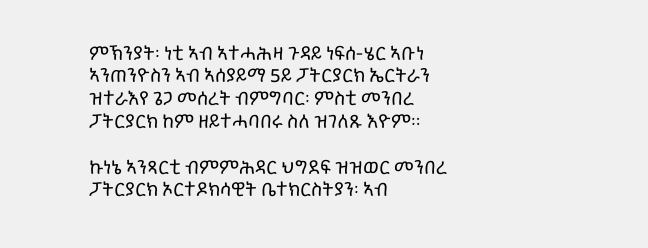ምኽንያት፡ ነቲ ኣብ ኣተሓሕዛ ጉዳይ ነፍሰ-ሄር ኣቡነ ኣንጠንዮስን ኣብ ኣሰያይማ 5ይ ፓትርያርክ ኤርትራን ዝተራእየ ጌጋ መሰረት ብምግባር፡ ምስቲ መንበረ ፓትርያርክ ከም ዘይተሓባበሩ ስለ ዝገለጹ እዮም።

ኩነኔ ኣንጻርቲ ብምምሕዳር ህግደፍ ዝዝወር መንበረ ፓትርያርክ ኦርተዶክሳዊት ቤተክርስትያን፡ ኣብ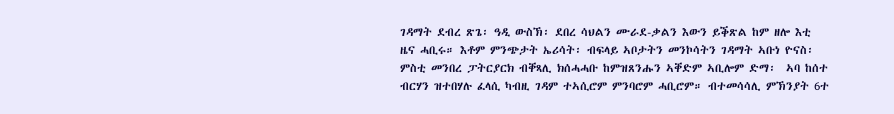ገዳማት ደብረ ጽጌ፡ ዓዲ ውስኽ፡ ደበረ ሳህልን ሙራደ-ቃልን እውን ይቕጽል ከም ዘሎ እቲ ዜና ሓቢሩ። እቶም ምንጭታት ኤሪሳት፡ ብፍላይ ኣቦታትን መንኮሳትን ገዳማት ኣቡነ ዮናስ፡ ምስቲ መንበረ ፓትርያርክ ብቐጻሊ ክሰሓሓቡ ከምዝጸንሑን ኣቐድም ኣቢሎም ድማ፡  ኣባ ከሰተ ብርሃን ዝተበሃሉ ፈላሲ ካብዚ ገዳም ተኣሲሮም ምንባሮም ሓቢሮም። ብተመሳሳሊ ምኽንያት 6ተ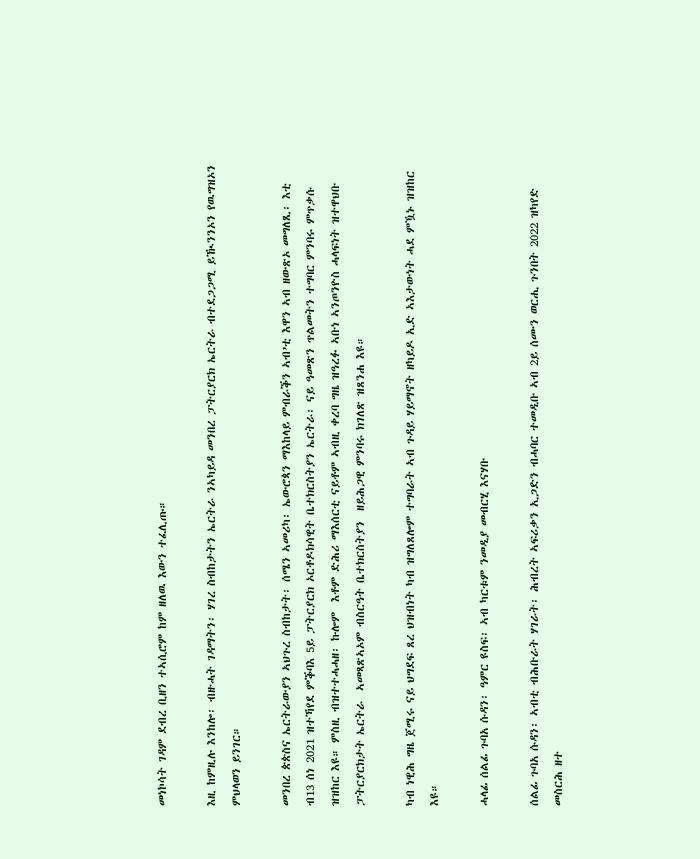መነኮሳት ገዳም ደብረ ቢዘን ተኣሲሮም ከም ዘለዉ እውን ተፈሊጡ።

እዚ ከምዚሉ እንከሎ፡ ብዙሓት ገዳማትን፡ ሃገረ ስብከታትን ኤርትራ ንኣካይዳ መንበረ ፓትርያርክ ኤርትራ ብተደጋጋሚ ይዂንንኦን የዉግዝኦን ምህላወን ይንገር።

መንበረ ጵጵስና ኤርትራውያን ኣህጉረ ስብከታት፡ ሰሜን ኣመሪካ፡ ኤውሮጳን ማእከላይ ምብራቕን ኣብ’ቲ እዋን ኣብ ዘውጽኦ መግለጺ፡ እቲ ብ13 ሰነ 2021 ዝተኻየደ ምቕባእ 5ይ ፓትርያርክ ኦርቶዶክሳዊት ቤተክርስትያን ኤርትራ፡ ናይ ዓመጽን ጥልመትን ተግባር ምንባሩ ምጥቃሱ ዝዝከር እዩ። ምስዚ ብዝተተሓሓዘ፡ ኩሎም  እቶም ድሕሪ ማእሰርቲ ናይቶም ኣብዚ ቀረባ ግዜ ዝዓረፉ ኣቡነ ኣንጦንዮስ ሓላፍነት ዝተዋህቡ ፓትርያርክታት ኤርትራ  ኣመጻጽኣኦም ብስርዓት ቤተክርስትያን  ዘይሕጋዊ ምንባሩ ክገለጽ ዝጸንሐ እዩ።

ካብ ነዊሕ ግዜ ጀሚሩ ናይ ህግደፍ ጸረ ህዝብነት ካብ ዝግለጸሎም ተግባራት ኣብ ጉዳይ ሃይማኖት ዘካይዶ ኢድ ኣእታውነት ሓደ ምዃኑ ዝዝከር እዩ።

ሓላፊ ሰልፊ ጉባአ ሱዳን፡ ዓምር ዩስፍ፡ ኣብ ካርቱም ንመዲያ መብርሂ እናሃቡ

ሰልፊ ጉባአ ሱዳን፡ ኣብቲ ብሕቡራት ሃገራት፡ ሕብረት ኣፍሪቃን ኢጋድን ብሓባር ተመዲቡ ኣብ 2ይ ሰሙን ወርሒ ጉንበት 2022 ዝካየድ መስርሕ ዘተ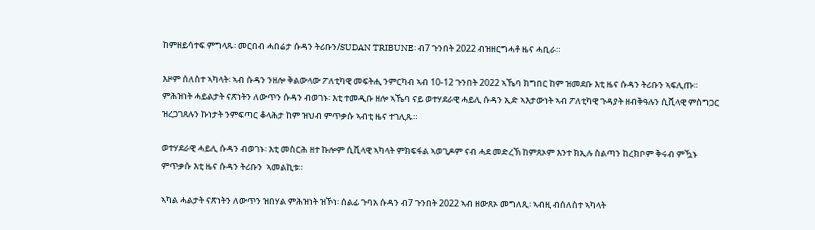ከምዘይሳተፍ ምግላጹ፡ መርበብ ሓበሬታ ሱዳን ትሪቡን/SUDAN TRIBUNE፡ ብ7 ጉንበት 2022 ብዝዘርግሓቶ ዜና ሓቢራ።

እዞም ሰለስተ ኣካላት፡ ኣብ ሱዳን ንዘሎ ቅልውላው ፖለቲካዊ መፍትሒ ንምርካብ ኣብ 10-12 ጉንበት 2022 ኣኼባ ክግበር ከም ዝመደቡ እቲ ዜና ሱዳን ትሪቡን ኣፍሊጡ። ምሕዝነት ሓይልታት ናጽነትን ለውጥን ሱዳን ብወገኑ፡ እቲ ተመዲቡ ዘሎ ኣኼባ ናይ ወተሃደራዊ ሓይሊ ሱዳን ኢድ ኣእታውነት ኣብ ፖለቲካዊ ጉዳያት ዘብቅዓሉን ሲቪላዊ ምስግጋር ዝረጋገጸሉን ኩነታት ንምፍጣር ቆላሕታ ከም ዝህብ ምጥቃሱ ኣብቲ ዜና ተገሊጹ።

ወተሃደራዊ ሓይሊ ሱዳን ብወገኑ፡ እቲ መስርሕ ዘተ ኩሎም ሲቪላዊ ኣካላት ምክፍፋል ኣወጊዶም ናብ ሓደ መድረኽ ከምጸኦም እንተ ክኢሉ ስልጣን ከረክቦም ቅሩብ ምዃኑ ምጥቃሱ እቲ ዜና ሱዳን ትሪቡን  ኣመልኪቱ።

ኣካል ሓልታት ናጽነትን ለውጥን ዝበሃል ምሕዝነት ዝኾነ፡ ሰልፊ ጉባአ ሱዳን ብ7 ጉንበት 2022 ኣብ ዘውጸኦ መግለጺ፡ ኣብዚ ብሰለስተ ኣካላት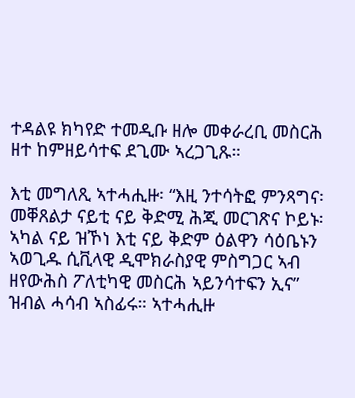ተዳልዩ ክካየድ ተመዲቡ ዘሎ መቀራረቢ መስርሕ ዘተ ከምዘይሳተፍ ደጊሙ ኣረጋጊጹ።

እቲ መግለጺ ኣተሓሒዙ፡ “እዚ ንተሳትፎ ምንጻግና፡ መቐጸልታ ናይቲ ናይ ቅድሚ ሕጂ መርገጽና ኮይኑ፡ ኣካል ናይ ዝኾነ እቲ ናይ ቅድም ዕልዋን ሳዕቤኑን ኣወጊዱ ሲቪላዊ ዲሞክራስያዊ ምስግጋር ኣብ ዘየውሕስ ፖለቲካዊ መስርሕ ኣይንሳተፍን ኢና” ዝብል ሓሳብ ኣስፊሩ። ኣተሓሒዙ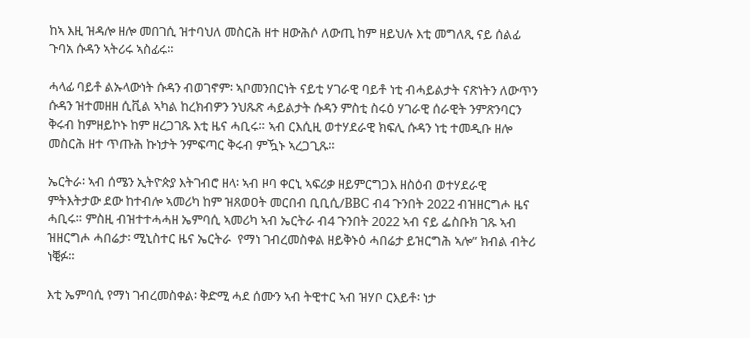ከኣ እዚ ዝዳሎ ዘሎ መበገሲ ዝተባህለ መስርሕ ዘተ ዘውሕሶ ለውጢ ከም ዘይህሉ እቲ መግለጺ ናይ ሰልፊ ጉባአ ሱዳን ኣትሪሩ ኣስፊሩ።

ሓላፊ ባይቶ ልኡላውነት ሱዳን ብወገኖም፡ ኣቦመንበርነት ናይቲ ሃገራዊ ባይቶ ነቲ ብሓይልታት ናጽነትን ለውጥን ሱዳን ዝተመዘዘ ሲቪል ኣካል ከረክብዎን ንህጹጽ ሓይልታት ሱዳን ምስቲ ስሩዕ ሃገራዊ ሰራዊት ንምጽንባርን ቅሩብ ከምዘይኮኑ ከም ዘረጋገጹ እቲ ዜና ሓቢሩ። ኣብ ርእሲዚ ወተሃደራዊ ክፍሊ ሱዳን ነቲ ተመዲቡ ዘሎ መስርሕ ዘተ ጥጡሕ ኩነታት ንምፍጣር ቅሩብ ምዃኑ ኣረጋጊጹ።

ኤርትራ፡ ኣብ ሰሜን ኢትዮጵያ እትገብሮ ዘላ፡ ኣብ ዞባ ቀርኒ ኣፍሪቃ ዘይምርግጋእ ዘስዕብ ወተሃደራዊ ምትእትታው ደው ከተብሎ ኣመሪካ ከም ዝጸወዐት መርበብ ቢቢሲ/BBC ብ4 ጉንበት 2022 ብዝዘርግሖ ዜና ሓቢሩ። ምስዚ ብዝተተሓሓዘ ኤምባሲ ኣመሪካ ኣብ ኤርትራ ብ4 ጉንበት 2022 ኣብ ናይ ፌስቡክ ገጹ ኣብ ዝዘርግሖ ሓበሬታ፡ ሚኒስተር ዜና ኤርትራ  የማነ ገብረመስቀል ዘይቅኑዕ ሓበሬታ ይዝርግሕ ኣሎ” ክብል ብትሪ ነቒፉ።

እቲ ኤምባሲ የማነ ገብረመስቀል፡ ቅድሚ ሓደ ሰሙን ኣብ ትዊተር ኣብ ዝሃቦ ርእይቶ፡ ነታ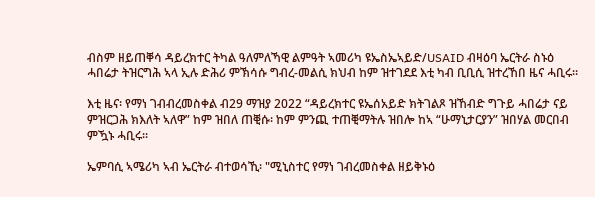ብስም ዘይጠቐሳ ዳይረክተር ትካል ዓለምለኻዊ ልምዓት ኣመሪካ ዩኤስኤኣይድ/USAID ብዛዕባ ኤርትራ ስኑዕ ሓበሬታ ትዝርግሕ ኣላ ኢሉ ድሕሪ ምኽሳሱ ግብረ-መልሲ ክህብ ከም ዝተገደደ እቲ ካብ ቢቢሲ ዝተረኸበ ዜና ሓቢሩ።

እቲ ዜና፡ የማነ ገብብረመስቀል ብ29 ማዝያ 2022 “ዳይረክተር ዩኤሰአይድ ክትገልጾ ዝኸብድ ግጉይ ሓበሬታ ናይ ምዝርጋሕ ክእለት ኣለዋ” ከም ዝበለ ጠቒሱ፡ ከም ምንጪ ተጠቒማትሉ ዝበሎ ከኣ “ሁማኒታርያን” ዝበሃል መርበብ ምዃኑ ሓቢሩ።

ኤምባሲ ኣሜሪካ ኣብ ኤርትራ ብተወሳኺ፡ "ሚኒስተር የማነ ገብረመስቀል ዘይቅኑዕ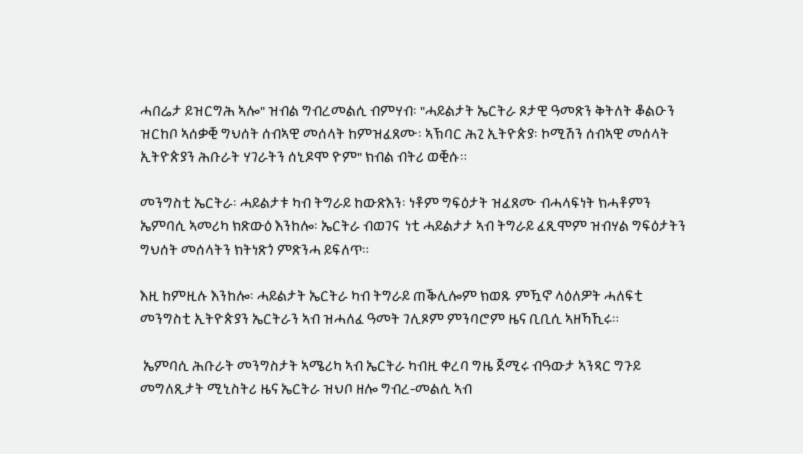ሓበሬታ ይዝርግሕ ኣሎ" ዝብል ግብረመልሲ ብምሃብ፡ "ሓይልታት ኤርትራ ጾታዊ ዓመጽን ቅትለት ቆልዑን ዝርከቦ ኣሰቃቒ ግህሰት ሰብኣዊ መሰላት ከምዝፈጸሙ፡ ኣኽባር ሕጊ ኢትዮጵያ፡ ኮሚሽን ሰብኣዊ መሰላት ኢትዮጵያን ሕቡራት ሃገራትን ሰኒዶሞ ዮም" ክብል ብትሪ ወቒሱ።

መንግስቲ ኤርትራ፡ ሓይልታቱ ካብ ትግራይ ከውጽእን፡ ነቶም ግፍዕታት ዝፈጸሙ ብሓላፍነት ክሓቶምን ኤምባሲ ኣመሪካ ክጽውዕ እንከሎ፡ ኤርትራ ብወገና  ነቲ ሓይልታታ ኣብ ትግራይ ፈጺሞም ዝብሃል ግፍዕታትን ግህሰት መሰላትን ክትነጽጎ ምጽንሓ ይፍለጥ።

እዚ ከምዚሉ እንከሎ፡ ሓይልታት ኤርትራ ካብ ትግራይ ጠቕሊሎም ክወጹ ምዃኖ ላዕለዎት ሓለፍቲ መንግስቲ ኢትዮጵያን ኤርትራን ኣብ ዝሓለፈ ዓመት ገሊጾም ምንባሮም ዜና ቢቢሲ ኣዘኻኺሩ።

 ኤምባሲ ሕቡራት መንግስታት ኣሜሪካ ኣብ ኤርትራ ካብዚ ቀረባ ግዜ ጀሚሩ ብዓውታ ኣንጻር ግጉይ መግለጺታት ሚኒስትሪ ዜና ኤርትራ ዝህቦ ዘሎ ግብረ-መልሲ ኣብ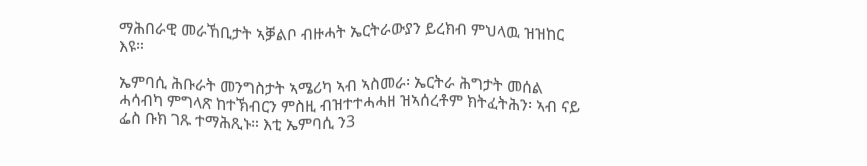ማሕበራዊ መራኸቢታት ኣቓልቦ ብዙሓት ኤርትራውያን ይረክብ ምህላዉ ዝዝከር እዩ።

ኤምባሲ ሕቡራት መንግስታት ኣሜሪካ ኣብ ኣስመራ፡ ኤርትራ ሕግታት መሰል ሓሳብካ ምግላጽ ከተኽብርን ምስዚ ብዝተተሓሓዘ ዝኣሰረቶም ክትፈትሕን፡ ኣብ ናይ ፌስ ቡክ ገጹ ተማሕጺኑ። እቲ ኤምባሲ ን3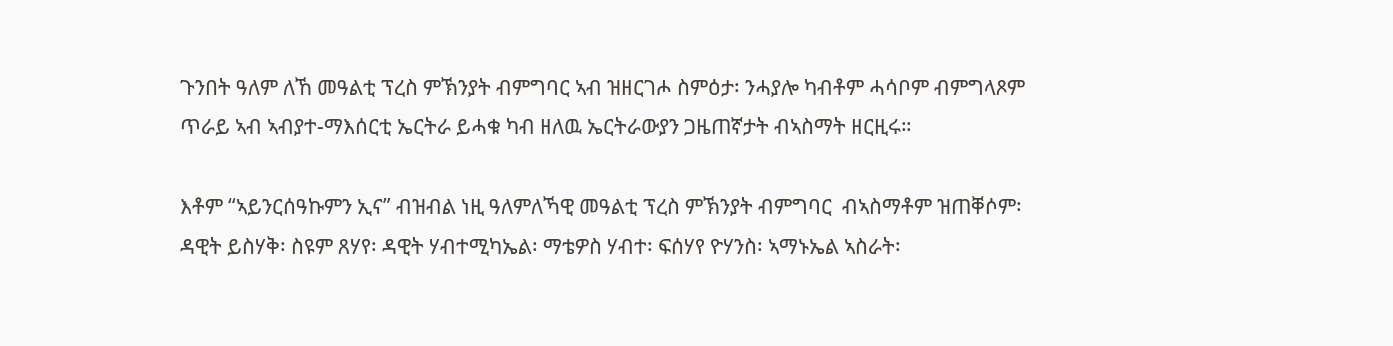ጉንበት ዓለም ለኸ መዓልቲ ፕረስ ምኽንያት ብምግባር ኣብ ዝዘርገሖ ስምዕታ፡ ንሓያሎ ካብቶም ሓሳቦም ብምግላጾም ጥራይ ኣብ ኣብያተ-ማእሰርቲ ኤርትራ ይሓቁ ካብ ዘለዉ ኤርትራውያን ጋዜጠኛታት ብኣስማት ዘርዚሩ።

እቶም “ኣይንርሰዓኩምን ኢና” ብዝብል ነዚ ዓለምለኻዊ መዓልቲ ፕረስ ምኽንያት ብምግባር  ብኣስማቶም ዝጠቐሶም፡ ዳዊት ይስሃቅ፡ ስዩም ጸሃየ፡ ዳዊት ሃብተሚካኤል፡ ማቴዎስ ሃብተ፡ ፍሰሃየ ዮሃንስ፡ ኣማኑኤል ኣስራት፡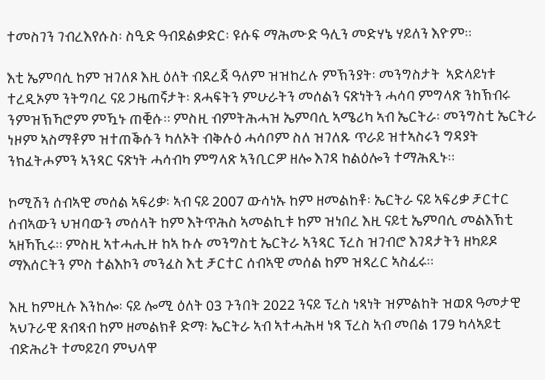ተመስገን ገብረእየሱስ፡ ስዒድ ዓብደልቃድር፡ ዩሱፍ ማሕሙድ ዓሊን መድሃኔ ሃይለን እዮም።

እቲ ኤምባሲ ከም ዝገለጾ እዚ ዕለት ብደረጃ ዓለም ዝዝከረሉ ምኽንያት፡ መንግስታት  ኣድላይነቱ ተረዲኦም ንትግባረ ናይ ጋዜጠኛታት፡ ጸሓፍትን ምሁራትን መሰልን ናጽነትን ሓሳባ ምግላጽ ንከኽብሩ ንምዝኽኻሮም ምዃኑ ጠቒሱ። ምስዚ ብምትሕሓዝ ኤምባሲ ኣሜሪካ ኣብ ኤርትራ፡ መንግስቲ ኤርትራ ነዞም ኣስማቶም ዝተጠቕሱን ካለኦት ብቅሉዕ ሓሳቦም ስለ ዝገለጹ ጥራይ ዝተኣስሩን ግዳያት ንክፈትሖምን ኣንጻር ናጽነት ሓሳብካ ምግላጽ ኣንቢርዎ ዘሎ እገዳ ከልዕሎን ተማሕጺኑ።

ኮሚሽን ሰብኣዊ መሰል ኣፍሪቃ፡ ኣብ ናይ 2007 ውሳነኡ ከም ዘመልከቶ፡ ኤርትራ ናይ ኣፍሪቃ ቻርተር ሰብኣውን ህዝባውን መሰላት ከም እትጥሕስ ኣመልኪቱ ከም ዝነበረ እዚ ናይቲ ኤምባሲ መልእኽቲ ኣዘኻኺሩ። ምስዚ ኣተሓሒዙ ከኣ ኩሉ መንግስቲ ኤርትራ ኣንጻር ፕረስ ዝገብሮ እገዳታትን ዘካይዶ ማእሰርትን ምስ ተልእኮን መንፈስ እቲ ቻርተር ሰብኣዊ መሰል ከም ዝጻረር ኣስፊሩ።

እዚ ከምዚሉ እንከሎ፡ ናይ ሎሚ ዕለት 03 ጉንበት 2022 ንናይ ፕረስ ነጻነት ዝምልከት ዝወጸ ዓመታዊ ኣህጉራዊ ጸብጻብ ከም ዘመልክቶ ድማ፡ ኤርትራ ኣብ ኣተሓሕዛ ነጻ ፕረስ ኣብ መበል 179 ካላኣይቲ ብድሕሪት ተመይጊባ ምህላዋ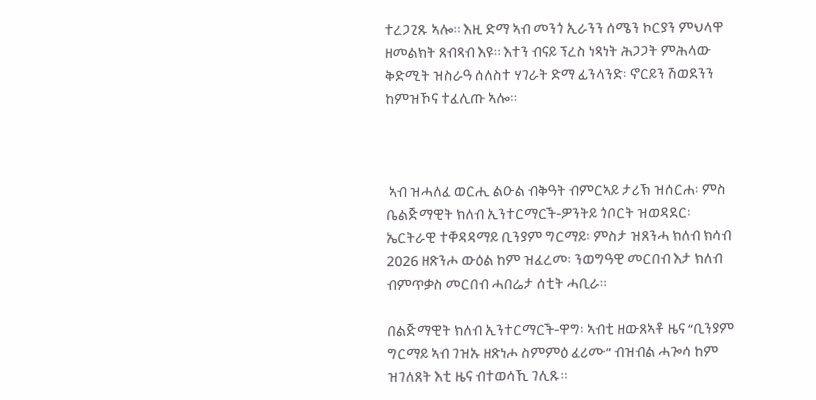ተረጋጊጹ ኣሎ። እዚ ድማ ኣብ መንጎ ኢራንን ሰሜን ኮርያን ምህላዋ ዘመልክት ጸብጻብ እዩ። እተን ብናይ ፕረስ ነጻነት ሕጋጋት ምሕላው ቅድሚት ዝስራዓ ሰለስተ ሃገራት ድማ ፊንላንድ፡ ኖርይን ሽወደንን ከምዝኾና ተፈሊጡ ኣሎ።



 ኣብ ዝሓለፈ ወርሒ ልዑል ብቅዓት ብምርኣይ ታሪኽ ዝሰርሐ፡ ምስ ቤልጅማዊት ክለብ ኢንተርማርች-ዎንትይ ጎቦርት ዝወዳደር፡ ኤርትራዊ ተቐዳዳማይ ቢንያም ግርማይ፡ ምስታ ዝጸንሓ ክለብ ክሳብ 2026 ዘጽንሖ ውዕል ከም ዝፈረመ፡ ንወግዓዊ መርበብ እታ ክለብ ብምጥቃስ መርበብ ሓበሬታ ሰቲት ሓቢራ።

በልጅማዊት ክለብ ኢንተርማርች-ዋግ፡ ኣብቲ ዘውጸኣቶ ዜና “ቢንያም ግርማይ ኣብ ገዝኡ ዘጽነሖ ስምምዕ ፈሪሙ” ብዝብል ሓጐሳ ከም ዝገለጸት እቲ ዜና ብተወሳኺ ገሊጹ።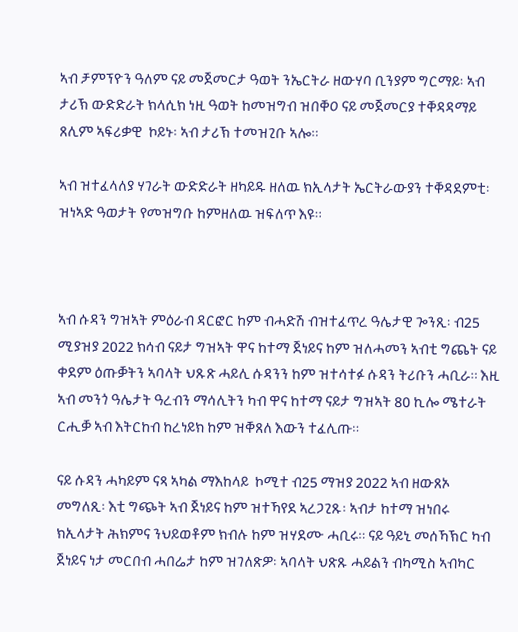ኣብ ቻምፕዮን ዓለም ናይ መጀመርታ ዓወት ንኤርትራ ዘውሃባ ቢንያም ግርማይ፡ ኣብ ታሪኽ ውድድራት ክላሲክ ነዚ ዓወት ከመዝግብ ዝበቐዐ ናይ መጀመርያ ተቐዳዳማይ ጸሊም ኣፍሪቃዊ  ኮይኑ፡ ኣብ ታሪኽ ተመዝጊቡ ኣሎ።

ኣብ ዝተፈላለያ ሃገራት ውድድራት ዘካይዱ ዘለዉ ክኢላታት ኤርትራውያን ተቐዳደምቲ፡ ዝነኣድ ዓወታት የመዝግቡ ከምዘለዉ ዝፍለጥ እዩ።



ኣብ ሱዳን ግዝኣት ምዕራብ ዳርፎር ከም ብሓድሽ ብዝተፈጥረ ዓሌታዊ ጐንጺ፡ ብ25 ሚያዝያ 2022 ክሳብ ናይታ ግዝኣት ዋና ከተማ ጀነይና ከም ዝለሓመን ኣብቲ ግጨት ናይ ቀደም ዕጡቓትን ኣባላት ህጹጽ ሓይሊ ሱዳንን ከም ዝተሳተፉ ሱዳን ትሪቡን ሓቢራ። እዚ ኣብ መንጎ ዓሌታት ዓረብን ማሳሊትን ካብ ዋና ከተማ ናይታ ግዝኣት 80 ኪሎ ሜተራት ርሒቓ ኣብ እትርከብ ከረነይክ ከም ዝቐጸለ እውን ተፈሊጡ።

ናይ ሱዳን ሓካይም ናጻ ኣካል ማእከላይ  ኮሚተ ብ25 ማዝያ 2022 ኣብ ዘውጸኦ መግለጺ፡ እቲ ግጭት ኣብ ጀነይና ከም ዝተኻየደ ኣረጋጊጹ፡ ኣብታ ከተማ ዝነበሩ ክኢላታት ሕክምና ንህይወቶም ክብሉ ከም ዝሃደሙ ሓቢሩ። ናይ ዓይኒ መሰኻኽር ካብ ጀነይና ነታ መርበብ ሓበሬታ ከም ዝገለጽዎ፡ ኣባላት ህጽጹ ሓይልን ብካሚስ ኣብካር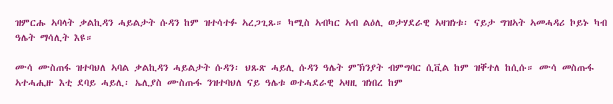ዝምርሑ ኣባላት ቃልኪዳን ሓይልታት ሱዳን ከም ዝተሳተፉ ኣረጋጊጹ። ካሚስ ኣብካር ኣብ ልዕሊ ወታሃደራዊ ኣዛዝነቱ፡ ናይታ ግዝኣት ኣመሓዳሪ ኮይኑ ካብ ዓሌት ማሳሊት እዩ።

ሙሳ ሙስጠፋ ዝተባህለ ኣባል ቃልኪዳን ሓይልታት ሱዳን፡ ህጹጽ ሓይሊ ሱዳን ዓሌት ምኽንያት ብምግባር ሲቪል ከም ዝቐተለ ከሲሱ። ሙሳ መስጡፋ ኣተሓሒዙ እቲ ደባይ ሓይሊ፡ ኤሊያስ ሙስጡፋ ንዝተባህለ ናይ ዓሌቱ ወተሓደራዊ ኣዛዚ ዝነበረ ከም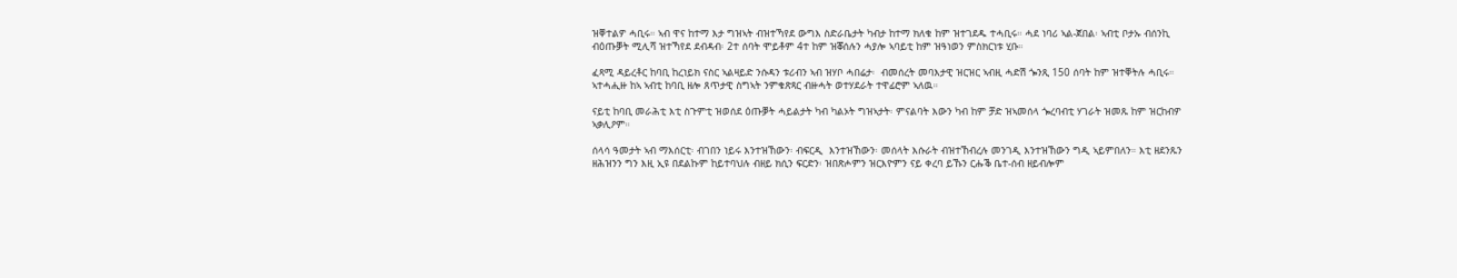ዝቐተልዎ ሓቢሩ። ኣብ ዋና ከተማ እታ ግዝኣት ብዝተኻየደ ውግእ ስድራቤታት ካብታ ከተማ ክለቁ ከም ዝተገደዱ ተሓቢሩ። ሓደ ነባሪ ኣል-ጀበል፡ ኣብቲ ቦታኡ ብሰንኪ ብዕጡቓት ሚሊሻ ዝተኻየደ ደብዳብ፡ 2ተ ሰባት ሞይቶም 4ተ ከም ዝቖሰሉን ሓያሎ ኣባይቲ ከም ዝዓነወን ምስክርነቱ ሂቡ።

ፈጻሚ ዳይረቶር ከባቢ ከረነይክ ናስር ኣልዛይድ ንሱዳን ቱሪብን ኣብ ዝሃቦ ሓበሬታ፡  ብመሰረት መባእታዊ ዝርዝር ኣብዚ ሓድሽ ጐንጺ 150 ሰባት ከም ዝተቐትሉ ሓቢሩ። ኣተሓሒዙ ከኣ ኣብቲ ከባቢ ዘሎ ጸጥታዊ ስግኣት ንምቁጽጻር ብዙሓት ወተሃደራት ተዋፊሮም ኣለዉ።

ናይቲ ከባቢ መራሕቲ እቲ ስጉምቲ ዝወሰደ ዕጡቓት ሓይልታት ካብ ካልኦት ግዝኣታት፡ ምናልባት እውን ካብ ከም ቻድ ዝኣመሰላ ጐረባብቲ ሃገራት ዝመጹ ከም ዝርከብዎ ኣቃሊዖም።

ሰላሳ ዓመታት ኣብ ማእሰርቲ፡ ብገበን ነይሩ እንተዝኸውን፡ ብፍርዲ  እንተዝኸውን፡ መሰላት እሱራት ብዝተኸብረሉ መንገዲ እንተዝኸውን ግዲ ኣይምበለን። እቲ ዘደንጹን ዘሕዝንን ግን እዚ ኢዩ በደልኩም ከይተባህሉ ብዘይ ክሲን ፍርድን፡ ዝበጽሖምን ዝርእዮምን ናይ ቀረባ ይኹን ርሑቕ ቤተ-ሰብ ዘይብሎም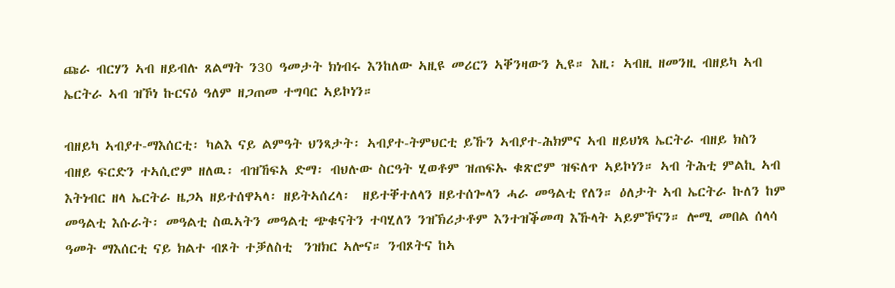ጩራ ብርሃን ኣብ ዘይብሉ ጸልማት ን30 ዓመታት ክነብሩ እንከለው ኣዚዩ መሪርን ኣቐንዛውን ኢዩ። እዚ፡ ኣብዚ ዘመንዚ ብዘይካ ኣብ ኤርትራ ኣብ ዝኾነ ኩርናዕ ዓለም ዘጋጠመ ተግባር ኣይኮነን።

ብዘይካ ኣብያተ-ማእሰርቲ፡ ካልእ ናይ ልምዓት ህንጻታት፡ ኣብያተ-ትምህርቲ ይኹን ኣብያተ-ሕክምና ኣብ ዘይህነጻ ኤርትራ ብዘይ ክስን ብዘይ ፍርድን ተኣሲሮም ዘለዉ፡ ብዝኸፍአ ድማ፡ ብህሉው ስርዓት ሂወቶም ዝጠፍኡ ቁጽሮም ዝፍለጥ ኣይኮነን። ኣብ ትሕቲ ምልኪ ኣብ እትነብር ዘላ ኤርትራ ዜጋኣ ዘይተሰዋኣላ፡ ዘይትኣሰረላ፡  ዘይተቐተለላን ዘይተሰጐላን ሓራ መዓልቲ የለን። ዕለታት ኣብ ኤርትራ ኩለን ከም መዓልቲ እሱራት፡ መዓልቲ ስዉኣትን መዓልቲ ጭቁናትን ተባሂለን ንዝኽሪታቶም እንተዝቕመጣ እኹላት ኣይምኾናን። ሎሚ መበል ሰላሳ ዓመት ማእሰርቲ ናይ ክልተ ብጾት ተቓለስቲ  ንዝክር ኣሎና። ንብጾትና ከኣ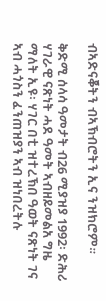ብኣድናቖትን ብኣኽብሮትን ኢና ንዝክሮም።

ቅድሚ ሰላሳ ዓመታት ብ26 ሚያዝያ 1992፡ ድሕሪ ሃገራዊ ናጽነት ሓደ ዓመት ኣብዘይመልአ ግዜ   ማለት ኢዩ፡ ሃገር በቲ ዝተረኽበ ዓወት ናጽነት ገና ኣብ ሓጎስን ፈንጠዝያን ኣብ ዝነበረትሉ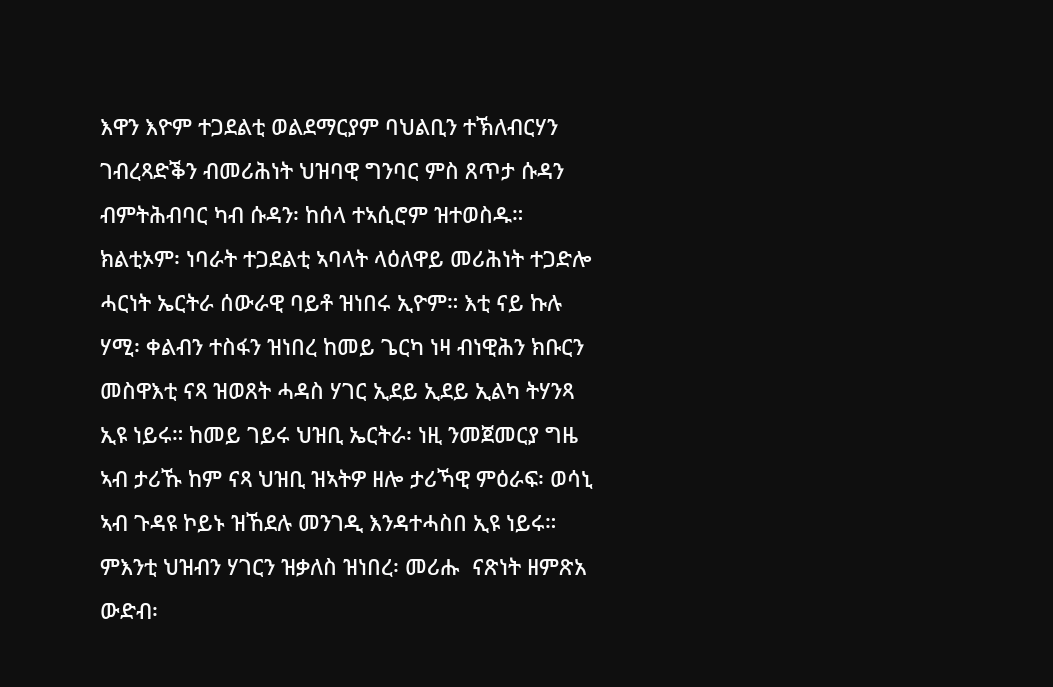እዋን እዮም ተጋደልቲ ወልደማርያም ባህልቢን ተኽለብርሃን ገብረጻድቕን ብመሪሕነት ህዝባዊ ግንባር ምስ ጸጥታ ሱዳን ብምትሕብባር ካብ ሱዳን፡ ከሰላ ተኣሲሮም ዝተወስዱ። ክልቲኦም፡ ነባራት ተጋደልቲ ኣባላት ላዕለዋይ መሪሕነት ተጋድሎ ሓርነት ኤርትራ ሰውራዊ ባይቶ ዝነበሩ ኢዮም። እቲ ናይ ኩሉ ሃሚ፡ ቀልብን ተስፋን ዝነበረ ከመይ ጌርካ ነዛ ብነዊሕን ክቡርን መስዋእቲ ናጻ ዝወጸት ሓዳስ ሃገር ኢደይ ኢደይ ኢልካ ትሃንጻ ኢዩ ነይሩ። ከመይ ገይሩ ህዝቢ ኤርትራ፡ ነዚ ንመጀመርያ ግዜ ኣብ ታሪኹ ከም ናጻ ህዝቢ ዝኣትዎ ዘሎ ታሪኻዊ ምዕራፍ፡ ወሳኒ ኣብ ጉዳዩ ኮይኑ ዝኸደሉ መንገዲ እንዳተሓስበ ኢዩ ነይሩ። ምእንቲ ህዝብን ሃገርን ዝቃለስ ዝነበረ፡ መሪሑ  ናጽነት ዘምጽአ ውድብ፡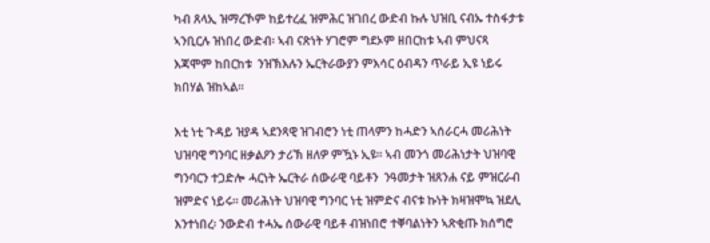ካብ ጸላኢ ዝማረኾም ከይተረፈ ዝምሕር ዝገበረ ውድብ ኩሉ ህዝቢ ናብኡ ተስፋታቱ ኣንቢርሉ ዝነበረ ውድብ፡ ኣብ ናጽነት ሃገሮም ግደኦም ዘበርከቱ ኣብ ምህናጻ እጃሞም ከበርከቱ  ንዝኽእሉን ኤርትራውያን ምእሳር ዕብዳን ጥራይ ኢዩ ነይሩ ክበሃል ዝከኣል።

እቲ ነቲ ጉዳይ ዝያዳ ኣደንጻዊ ዝገብሮን ነቲ ጠላምን ከሓድን ኣሰራርሓ መሪሕነት ህዝባዊ ግንባር ዘቃልዖን ታሪኽ ዘለዎ ምዃኑ ኢዩ። ኣብ መንጎ መሪሕነታት ህዝባዊ ግንባርን ተጋድሎ ሓርነት ኤርትራ ሰውራዊ ባይቶን  ንዓመታት ዝጸንሐ ናይ ምዝርራብ ዝምድና ነይሩ። መሪሕነት ህዝባዊ ግንባር ነቲ ዝምድና ብናቱ ኩነት ክዛዝሞኳ ዝደሊ እንተነበረ፡ ንውድብ ተሓኤ ሰውራዊ ባይቶ ብዝነበሮ ተቐባልነትን ኣጽቂጡ ክሰግሮ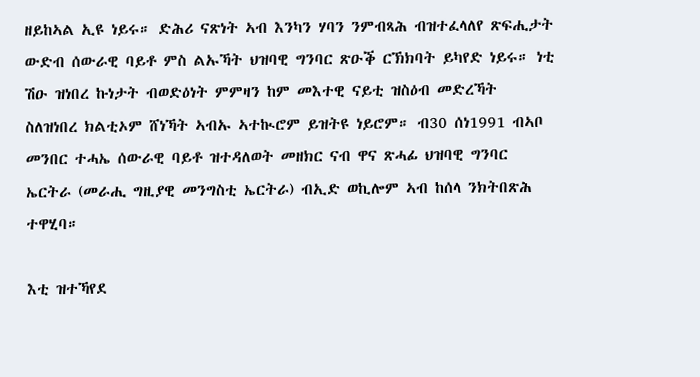ዘይከኣል ኢዩ ነይሩ። ድሕሪ ናጽነት ኣብ እንካን ሃባን ንምብጻሕ ብዝተፈላለየ ጽፍሒታት ውድብ ሰውራዊ ባይቶ ምስ ልኡኻት ህዝባዊ ግንባር ጽዑቕ ርኽክባት ይካየድ ነይሩ። ነቲ ሽዑ ዝነበረ ኩነታት ብወድዕነት ምምዛን ከም መእተዊ ናይቲ ዝስዕብ መድረኻት ስለዝነበረ ክልቲኦም ሸነኻት ኣብኡ ኣተኲሮም ይዝትዩ ነይሮም። ብ30 ሰነ1991 ብኣቦ መንበር ተሓኤ ሰውራዊ ባይቶ ዝተዳለወት መዘክር ናብ ዋና ጽሓፊ ህዝባዊ ግንባር ኤርትራ (መራሒ ግዚያዊ መንግስቲ ኤርትራ) ብኢድ ወኪሎም ኣብ ከሰላ ንክትበጽሕ ተዋሂባ።

እቲ ዝተኻየደ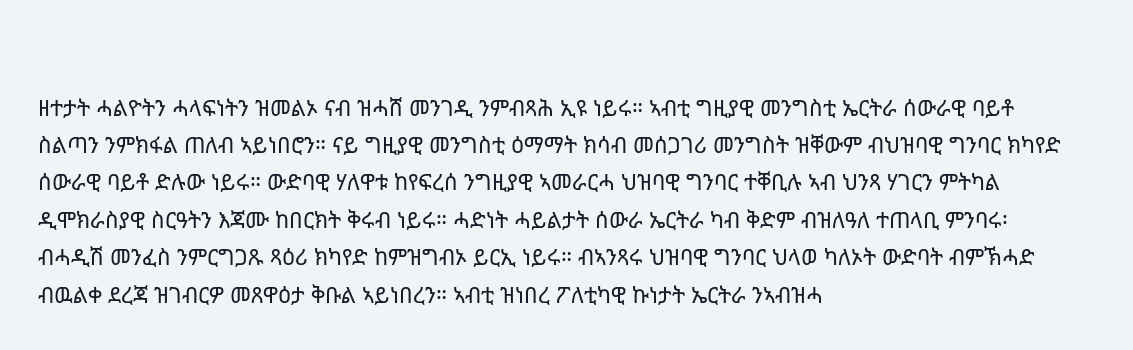ዘተታት ሓልዮትን ሓላፍነትን ዝመልኦ ናብ ዝሓሸ መንገዲ ንምብጻሕ ኢዩ ነይሩ። ኣብቲ ግዚያዊ መንግስቲ ኤርትራ ሰውራዊ ባይቶ ስልጣን ንምክፋል ጠለብ ኣይነበሮን። ናይ ግዚያዊ መንግስቲ ዕማማት ክሳብ መሰጋገሪ መንግስት ዝቐውም ብህዝባዊ ግንባር ክካየድ ሰውራዊ ባይቶ ድሉው ነይሩ። ውድባዊ ሃለዋቱ ከየፍረሰ ንግዚያዊ ኣመራርሓ ህዝባዊ ግንባር ተቐቢሉ ኣብ ህንጻ ሃገርን ምትካል ዲሞክራስያዊ ስርዓትን እጃሙ ከበርክት ቅሩብ ነይሩ። ሓድነት ሓይልታት ሰውራ ኤርትራ ካብ ቅድም ብዝለዓለ ተጠላቢ ምንባሩ፡ ብሓዲሽ መንፈስ ንምርግጋጹ ጻዕሪ ክካየድ ከምዝግብኦ ይርኢ ነይሩ። ብኣንጻሩ ህዝባዊ ግንባር ህላወ ካለኦት ውድባት ብምኽሓድ ብዉልቀ ደረጃ ዝገብርዎ መጸዋዕታ ቅቡል ኣይነበረን። ኣብቲ ዝነበረ ፖለቲካዊ ኩነታት ኤርትራ ንኣብዝሓ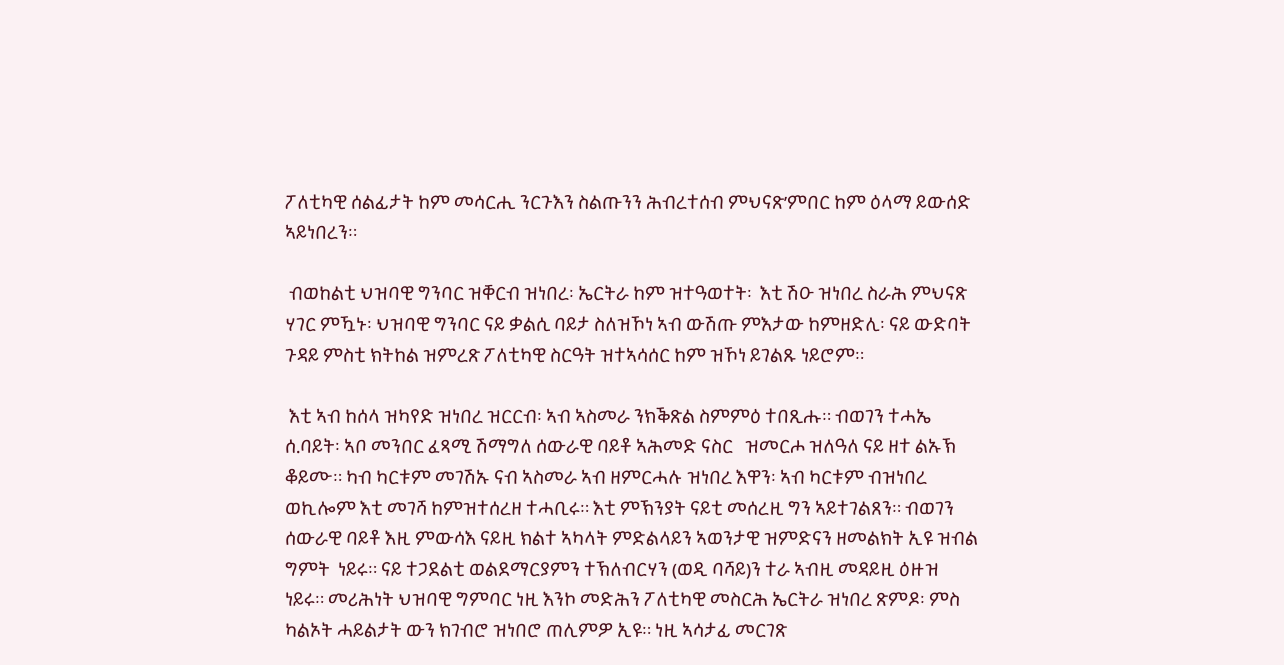ፖለቲካዊ ሰልፊታት ከም መሳርሒ ንርጉእን ስልጡንን ሕብረተሰብ ምህናጽ’ምበር ከም ዕላማ ይውሰድ ኣይነበረን።

 ብወከልቲ ህዝባዊ ግንባር ዝቐርብ ዝነበረ፡ ኤርትራ ከም ዝተዓወተት፡  እቲ ሽዑ ዝነበረ ስራሕ ምህናጽ ሃገር ምዃኑ፡ ህዝባዊ ግንባር ናይ ቃልሲ ባይታ ስለዝኾነ ኣብ ውሽጡ ምእታው ከምዘድሊ፡ ናይ ውድባት ጉዳይ ምስቲ ክትከል ዝምረጽ ፖለቲካዊ ስርዓት ዝተኣሳሰር ከም ዝኾነ ይገልጹ ነይሮም።

 እቲ ኣብ ከሰላ ዝካየድ ዝነበረ ዝርርብ፡ ኣብ ኣስመራ ንክቕጽል ስምምዕ ተበጺሑ። ብወገን ተሓኤ ሰ.ባይት፡ ኣቦ መንበር ፈጻሚ ሽማግለ ሰውራዊ ባይቶ ኣሕመድ ናስር   ዝመርሖ ዝለዓለ ናይ ዘተ ልኡኽ ቆይሙ። ካብ ካርቱም መገሽኡ ናብ ኣስመራ ኣብ ዘምርሓሉ ዝነበረ እዋን፡ ኣብ ካርቱም ብዝነበረ ወኪሎም እቲ መገሻ ከምዝተሰረዘ ተሓቢሩ። እቲ ምኽንያት ናይቲ መሰረዚ ግን ኣይተገልጸን። ብወገን ሰውራዊ ባይቶ እዚ ምውሳእ ናይዚ ክልተ ኣካላት ምድልላይን ኣወንታዊ ዝምድናን ዘመልክት ኢዩ ዝብል ግምት  ነይሩ። ናይ ተጋደልቲ ወልደማርያምን ተኽለብርሃን (ወዲ ባሻይ)ን ተራ ኣብዚ መዳይዚ ዕዙዝ ነይሩ። መሪሕነት ህዝባዊ ግምባር ነዚ እንኮ መድሕን ፖለቲካዊ መስርሕ ኤርትራ ዝነበረ ጽምዶ፡ ምስ ካልኦት ሓይልታት ውን ክገብሮ ዝነበሮ ጠሊምዎ ኢዩ። ነዚ ኣሳታፊ መርገጽ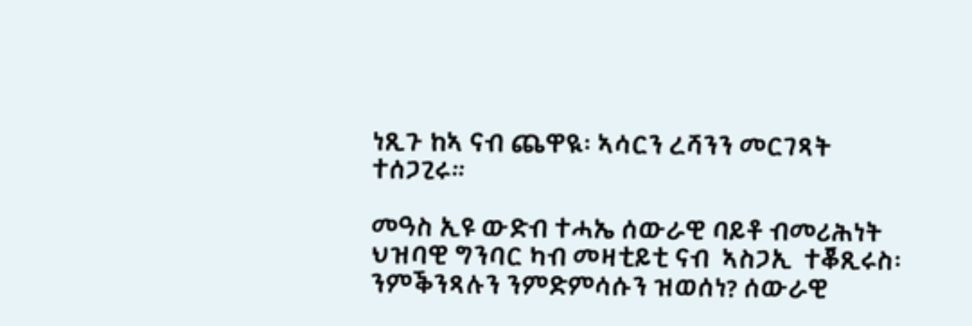ነጺጉ ከኣ ናብ ጨዋዪ፡ ኣሳርን ረሻንን መርገጻት ተሰጋጊሩ።

መዓስ ኢዩ ውድብ ተሓኤ ሰውራዊ ባይቶ ብመሪሕነት ህዝባዊ ግንባር ካብ መዛቲይቲ ናብ  ኣስጋኢ  ተቖጺሩስ፡ ንምቕንጻሉን ንምድምሳሱን ዝወሰነ? ሰውራዊ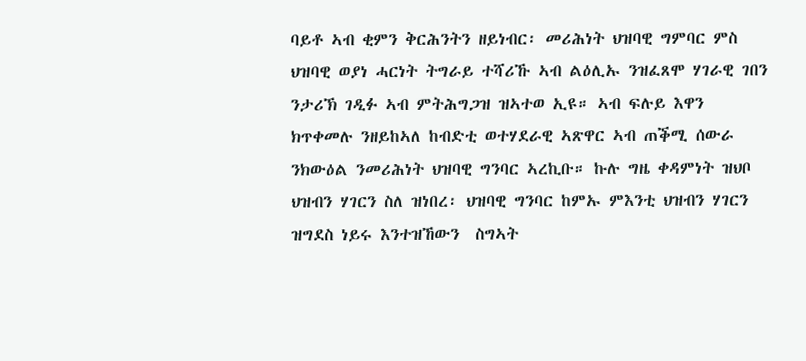ባይቶ ኣብ ቂምን ቅርሕንትን ዘይነብር፡ መሪሕነት ህዝባዊ ግምባር ምስ ህዝባዊ ወያነ ሓርነት ትግራይ ተሻሪኹ ኣብ ልዕሊኡ ንዝፈጸሞ ሃገራዊ ገበን ንታሪኽ ገዲፉ ኣብ ምትሕግጋዝ ዝኣተወ ኢዩ። ኣብ ፍሉይ እዋን ክጥቀመሉ ንዘይከኣለ ከብድቲ ወተሃደራዊ ኣጽዋር ኣብ ጠቕሚ ሰውራ ንክውዕል ንመሪሕነት ህዝባዊ ግንባር ኣረኪቡ። ኩሉ ግዜ ቀዳምነት ዝህቦ ህዝብን ሃገርን ስለ ዝነበረ፡ ህዝባዊ ግንባር ከምኡ ምእንቲ ህዝብን ሃገርን ዝግደስ ነይሩ እንተዝኸውን  ስግኣት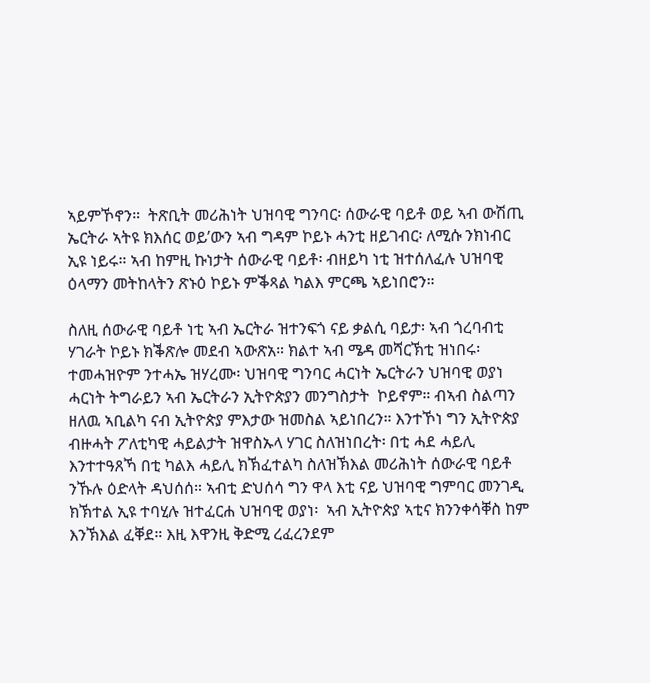ኣይምኾኖን።  ትጽቢት መሪሕነት ህዝባዊ ግንባር፡ ሰውራዊ ባይቶ ወይ ኣብ ውሽጢ ኤርትራ ኣትዩ ክእሰር ወይ’ውን ኣብ ግዳም ኮይኑ ሓንቲ ዘይገብር፡ ለሚሱ ንክነብር ኢዩ ነይሩ። ኣብ ከምዚ ኩነታት ሰውራዊ ባይቶ፡ ብዘይካ ነቲ ዝተሰለፈሉ ህዝባዊ ዕላማን መትከላትን ጽኑዕ ኮይኑ ምቕጻል ካልእ ምርጫ ኣይነበሮን።

ስለዚ ሰውራዊ ባይቶ ነቲ ኣብ ኤርትራ ዝተንፍጎ ናይ ቃልሲ ባይታ፡ ኣብ ጎረባብቲ ሃገራት ኮይኑ ክቕጽሎ መደብ ኣውጽአ። ክልተ ኣብ ሜዳ መሻርኽቲ ዝነበሩ፡ ተመሓዝዮም ንተሓኤ ዝሃረሙ፡ ህዝባዊ ግንባር ሓርነት ኤርትራን ህዝባዊ ወያነ ሓርነት ትግራይን ኣብ ኤርትራን ኢትዮጵያን መንግስታት  ኮይኖም። ብኣብ ስልጣን ዘለዉ ኣቢልካ ናብ ኢትዮጵያ ምእታው ዝመስል ኣይነበረን። እንተኾነ ግን ኢትዮጵያ ብዙሓት ፖለቲካዊ ሓይልታት ዝዋስኡላ ሃገር ስለዝነበረት፡ በቲ ሓደ ሓይሊ እንተተዓጸኻ በቲ ካልእ ሓይሊ ክኽፈተልካ ስለዝኽእል መሪሕነት ሰውራዊ ባይቶ ንኹሉ ዕድላት ዳህሰሰ። ኣብቲ ድህሰሳ ግን ዋላ እቲ ናይ ህዝባዊ ግምባር መንገዲ ክኽተል ኢዩ ተባሂሉ ዝተፈርሐ ህዝባዊ ወያነ፡  ኣብ ኢትዮጵያ ኣቲና ክንንቀሳቐስ ከም እንኽእል ፈቐደ። እዚ እዋንዚ ቅድሚ ረፈረንደም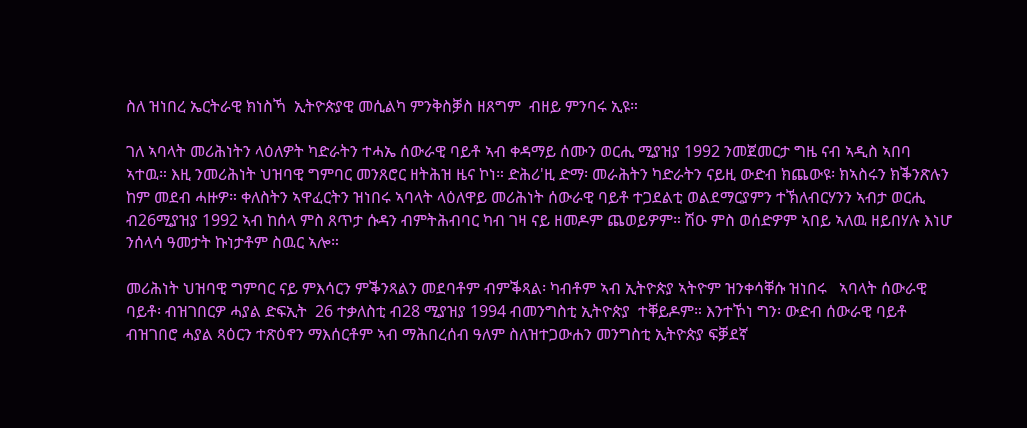ስለ ዝነበረ ኤርትራዊ ክነስኻ  ኢትዮጵያዊ መሲልካ ምንቅስቓስ ዘጸግም  ብዘይ ምንባሩ ኢዩ።

ገለ ኣባላት መሪሕነትን ላዕለዎት ካድራትን ተሓኤ ሰውራዊ ባይቶ ኣብ ቀዳማይ ሰሙን ወርሒ ሚያዝያ 1992 ንመጀመርታ ግዜ ናብ ኣዲስ ኣበባ ኣተዉ። እዚ ንመሪሕነት ህዝባዊ ግምባር መንጸሮር ዘትሕዝ ዜና ኮነ። ድሕሪ'ዚ ድማ፡ መራሕትን ካድራትን ናይዚ ውድብ ክጨውዩ፡ ክኣስሩን ክቕንጽሉን ከም መደብ ሓዙዎ። ቀለስትን ኣዋፈርትን ዝነበሩ ኣባላት ላዕለዋይ መሪሕነት ሰውራዊ ባይቶ ተጋደልቲ ወልደማርያምን ተኽለብርሃንን ኣብታ ወርሒ ብ26ሚያዝያ 1992 ኣብ ከሰላ ምስ ጸጥታ ሱዳን ብምትሕብባር ካብ ገዛ ናይ ዘመዶም ጨወይዎም። ሽዑ ምስ ወሰድዎም ኣበይ ኣለዉ ዘይበሃሉ እነሆ ንሰላሳ ዓመታት ኩነታቶም ስዉር ኣሎ።

መሪሕነት ህዝባዊ ግምባር ናይ ምእሳርን ምቕንጻልን መደባቶም ብምቕጻል፡ ካብቶም ኣብ ኢትዮጵያ ኣትዮም ዝንቀሳቐሱ ዝነበሩ   ኣባላት ሰውራዊ ባይቶ፡ ብዝገበርዎ ሓያል ድፍኢት  26 ተቃለስቲ ብ28 ሚያዝያ 1994 ብመንግስቲ ኢትዮጵያ  ተቐይዶም። እንተኾነ ግን፡ ውድብ ሰውራዊ ባይቶ ብዝገበሮ ሓያል ጻዕርን ተጽዕኖን ማእሰርቶም ኣብ ማሕበረሰብ ዓለም ስለዝተጋውሐን መንግስቲ ኢትዮጵያ ፍቓደኛ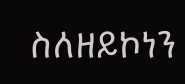ስለዘይኮነን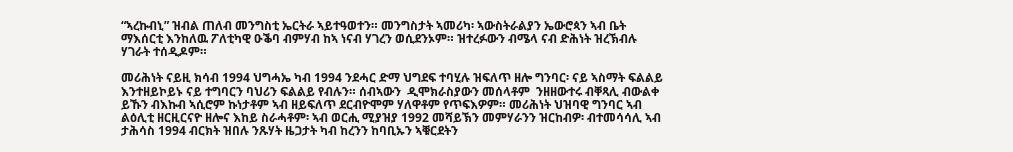“ኣረኩብኒ” ዝብል ጠለብ መንግስቲ ኤርትራ ኣይተዓወተን። መንግስታት ኣመሪካ፡ ኣውስትራልያን ኤውሮጳን ኣብ ቤት ማእሰርቲ እንከለዉ ፖለቲካዊ ዑቕባ ብምሃብ ከኣ ነናብ ሃገረን ወሲደንኦም። ዝተረፉውን ብሜላ ናብ ድሕነት ዝረኽብሉ ሃገራት ተሰዲዶም።

መሪሕነት ናይዚ ክሳብ 1994 ህግሓኤ ካብ 1994 ንደሓር ድማ ህግደፍ ተባሂሉ ዝፍለጥ ዘሎ ግንባር፡ ናይ ኣስማት ፍልልይ እንተዘይኮይኑ ናይ ተግባርን ባህሪን ፍልልይ የብሉን። ሰብኣውን  ዲሞክራስያውን መሰላቶም  ንዘዘውተሩ ብቐጻሊ ብውልቀ ይኹን ብእኩብ ኣሲሮም ኩነታቶም ኣብ ዘይፍለጥ ደርብዮሞም ሃለዋቶም የጥፍእዎም። መሪሕነት ህዝባዊ ግንባር ኣብ ልዕሊቲ ዘርዚርናዮ ዘሎና እከይ ስራሓቶም፡ ኣብ ወርሒ ሚያዝያ 1992 መሻይኽን መምሃራንን ዝርከብዎ፡ ብተመሳሳሊ ኣብ ታሕሳስ 1994 ብርክት ዝበሉ ንጹሃት ዜጋታት ካብ ከረንን ከባቢኡን ኣቑርደትን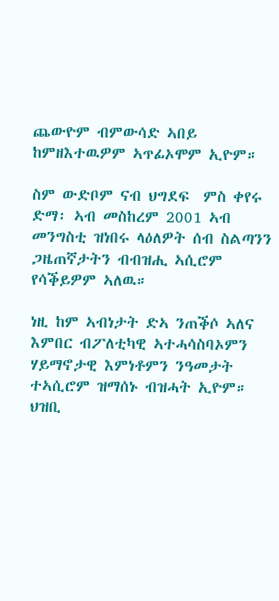ጨውዮም ብምውሳድ ኣበይ ከምዘእተዉዎም ኣጥፊኦሞም ኢዮም።

ስም ውድቦም ናብ ህግደፍ  ምስ ቀየሩ ድማ፡ ኣብ መስከረም 2001 ኣብ መንግስቲ ዝነበሩ ላዕለዎት ሰብ ስልጣንን ጋዜጠኛታትን ብብዝሒ ኣሲሮም የሳቕይዎም ኣለዉ።

ነዚ ከም ኣብነታት ድኣ ንጠቕሶ ኣለና እምበር ብፖለቲካዊ ኣተሓሳስባኦምን ሃይማኖታዊ እምነቶምን ንዓመታት ተኣሲሮም ዝማሰኑ ብዝሓት ኢዮም። ህዝቢ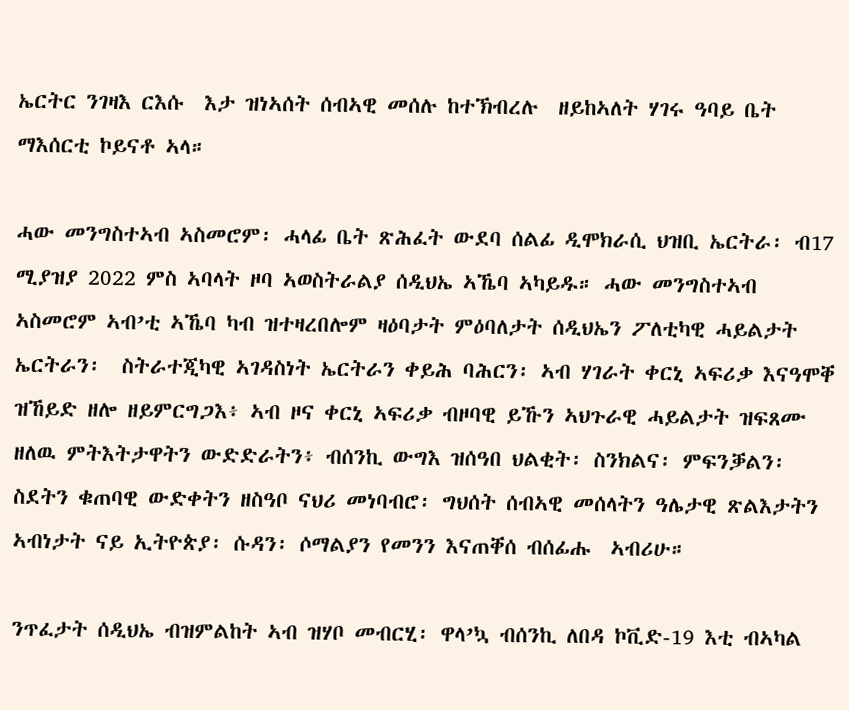ኤርትር ንገዛእ ርእሱ  እታ ዝነኣሰት ሰብኣዊ መሰሉ ከተኽብረሉ  ዘይከኣለት ሃገሩ ዓባይ ቤት ማእሰርቲ ኮይናቶ ኣላ።

ሓው መንግስተኣብ ኣስመሮም፡ ሓላፊ ቤት ጽሕፈት ውደባ ሰልፊ ዲሞክራሲ ህዝቢ ኤርትራ፡ ብ17 ሚያዝያ 2022 ምስ ኣባላት ዞባ ኣወስትራልያ ሰዲህኤ ኣኼባ ኣካይዱ። ሓው መንግስተኣብ ኣስመሮም ኣብ’ቲ ኣኼባ ካብ ዝተዛረበሎም ዛዕባታት ምዕባለታት ሰዲህኤን ፖለቲካዊ ሓይልታት ኤርትራን፡  ስትራተጂካዊ ኣገዳስነት ኤርትራን ቀይሕ ባሕርን፡ ኣብ ሃገራት ቀርኒ ኣፍሪቃ እናዓሞቐ ዝኸይድ ዘሎ ዘይምርግጋእ፥ ኣብ ዞና ቀርኒ ኣፍሪቃ ብዞባዊ ይኹን ኣህጉራዊ ሓይልታት ዝፍጸሙ ዘለዉ ምትእትታዋትን ውድድራትን፥ ብሰንኪ ውግእ ዝሰዓበ ህልቂት፡ ስንክልና፡ ምፍንቓልን፡ ስደትን ቁጠባዊ ውድቀትን ዘስዓቦ ናህሪ መነባብሮ፡ ግህሰት ሰብኣዊ መሰላትን ዓሌታዊ ጽልእታትን ኣብነታት ናይ ኢትዮጵያ፡ ሱዳን፡ ሶማልያን የመንን እናጠቐሰ ብሰፊሑ  ኣብሪሁ።

ንጥፈታት ሰዲህኤ ብዝምልከት ኣብ ዝሃቦ መብርሂ፡ ዋላ’ኳ ብሰንኪ ለበዳ ኮቪድ-19 እቲ ብኣካል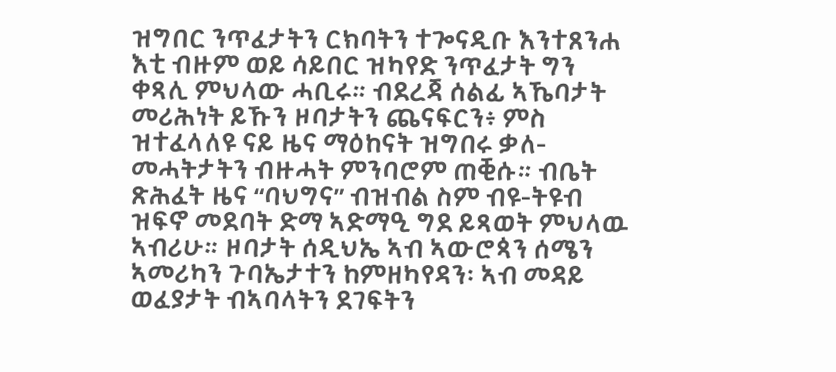ዝግበር ንጥፈታትን ርክባትን ተጐናዲቡ እንተጸንሐ እቲ ብዙም ወይ ሳይበር ዝካየድ ንጥፈታት ግን ቀጻሊ ምህላው ሓቢሩ። ብደረጃ ሰልፊ ኣኼባታት መሪሕነት ይኹን ዞባታትን ጨናፍርን፥ ምስ ዝተፈላለዩ ናይ ዜና ማዕከናት ዝግበሩ ቃለ-መሓትታትን ብዙሓት ምንባሮም ጠቒሱ። ብቤት ጽሕፈት ዜና “ባህግና” ብዝብል ስም ብዩ-ትዩብ ዝፍኖ መደባት ድማ ኣድማዒ ግደ ይጻወት ምህላዉ ኣብሪሁ። ዞባታት ሰዲህኤ ኣብ ኣውሮጳን ሰሜን ኣመሪካን ጉባኤታተን ከምዘካየዳን፡ ኣብ መዳይ ወፈያታት ብኣባላትን ደገፍትን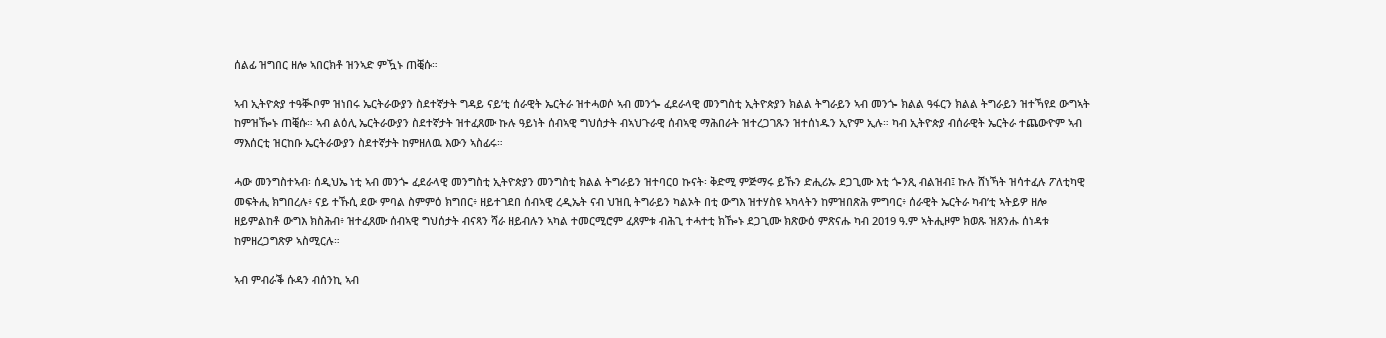ሰልፊ ዝግበር ዘሎ ኣበርክቶ ዝንኣድ ምዃኑ ጠቒሱ።

ኣብ ኢትዮጵያ ተዓቚቦም ዝነበሩ ኤርትራውያን ስደተኛታት ግዳይ ናይ’ቲ ሰራዊት ኤርትራ ዝተሓወሶ ኣብ መንጐ ፈደራላዊ መንግስቲ ኢትዮጵያን ክልል ትግራይን ኣብ መንጐ ክልል ዓፋርን ክልል ትግራይን ዝተኻየደ ውግኣት ከምዝዀኑ ጠቒሱ። ኣብ ልዕሊ ኤርትራውያን ስደተኛታት ዝተፈጸሙ ኩሉ ዓይነት ሰብኣዊ ግህሰታት ብኣህጉራዊ ሰብኣዊ ማሕበራት ዝተረጋገጹን ዝተሰነዱን ኢዮም ኢሉ። ካብ ኢትዮጵያ ብሰራዊት ኤርትራ ተጨውዮም ኣብ ማእሰርቲ ዝርከቡ ኤርትራውያን ስደተኛታት ከምዘለዉ እውን ኣስፊሩ።

ሓው መንግስተኣብ፡ ሰዲህኤ ነቲ ኣብ መንጐ ፈደራላዊ መንግስቲ ኢትዮጵያን መንግስቲ ክልል ትግራይን ዝተባርዐ ኩናት፡ ቅድሚ ምጅማሩ ይኹን ድሒሪኡ ደጋጊሙ እቲ ጐንጺ ብልዝብ፤ ኩሉ ሸነኻት ዝሳተፈሉ ፖለቲካዊ መፍትሒ ክግበረሉ፥ ናይ ተኹሲ ደው ምባል ስምምዕ ክግበር፥ ዘይተገደበ ሰብኣዊ ረዲኤት ናብ ህዝቢ ትግራይን ካልኦት በቲ ውግእ ዝተሃስዩ ኣካላትን ከምዝበጽሕ ምግባር፥ ሰራዊት ኤርትራ ካብ’ቲ ኣትይዎ ዘሎ ዘይምልከቶ ውግእ ክስሕብ፥ ዝተፈጸሙ ሰብኣዊ ግህሰታት ብናጻን ሻራ ዘይብሉን ኣካል ተመርሚሮም ፈጸምቱ ብሕጊ ተሓተቲ ክዀኑ ደጋጊሙ ክጽውዕ ምጽናሑ ካብ 2019 ዓ.ም ኣትሒዞም ክወጹ ዝጸንሑ ሰነዳቱ ከምዘረጋግጽዎ ኣስሚርሉ።

ኣብ ምብራቕ ሱዳን ብሰንኪ ኣብ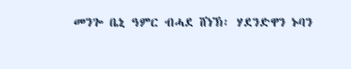መንጐ ቤኒ ዓምር ብሓደ ሸነኽ፡ ሃደንድዋን ኑባን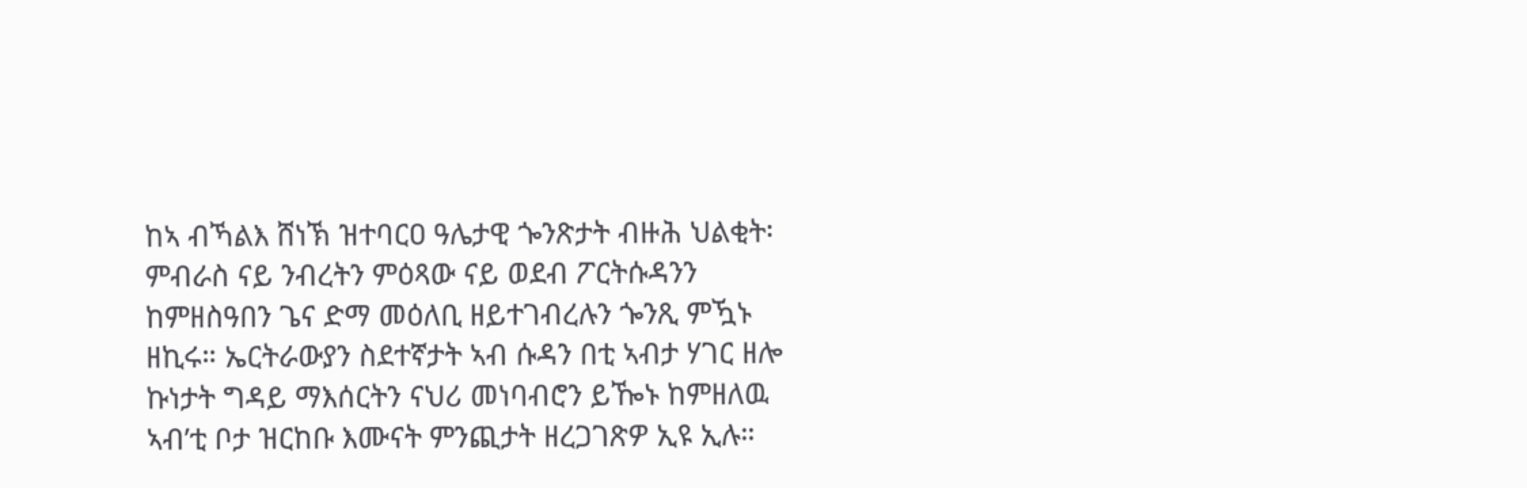ከኣ ብኻልእ ሸነኽ ዝተባርዐ ዓሌታዊ ጐንጽታት ብዙሕ ህልቂት፡ ምብራስ ናይ ንብረትን ምዕጻው ናይ ወደብ ፖርትሱዳንን ከምዘስዓበን ጌና ድማ መዕለቢ ዘይተገብረሉን ጐንጺ ምዃኑ ዘኪሩ። ኤርትራውያን ስደተኛታት ኣብ ሱዳን በቲ ኣብታ ሃገር ዘሎ ኩነታት ግዳይ ማእሰርትን ናህሪ መነባብሮን ይዀኑ ከምዘለዉ ኣብ’ቲ ቦታ ዝርከቡ እሙናት ምንጪታት ዘረጋገጽዎ ኢዩ ኢሉ።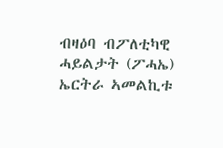ብዛዕባ ብፖለቲካዊ ሓይልታት (ፖሓኤ) ኤርትራ ኣመልኪቱ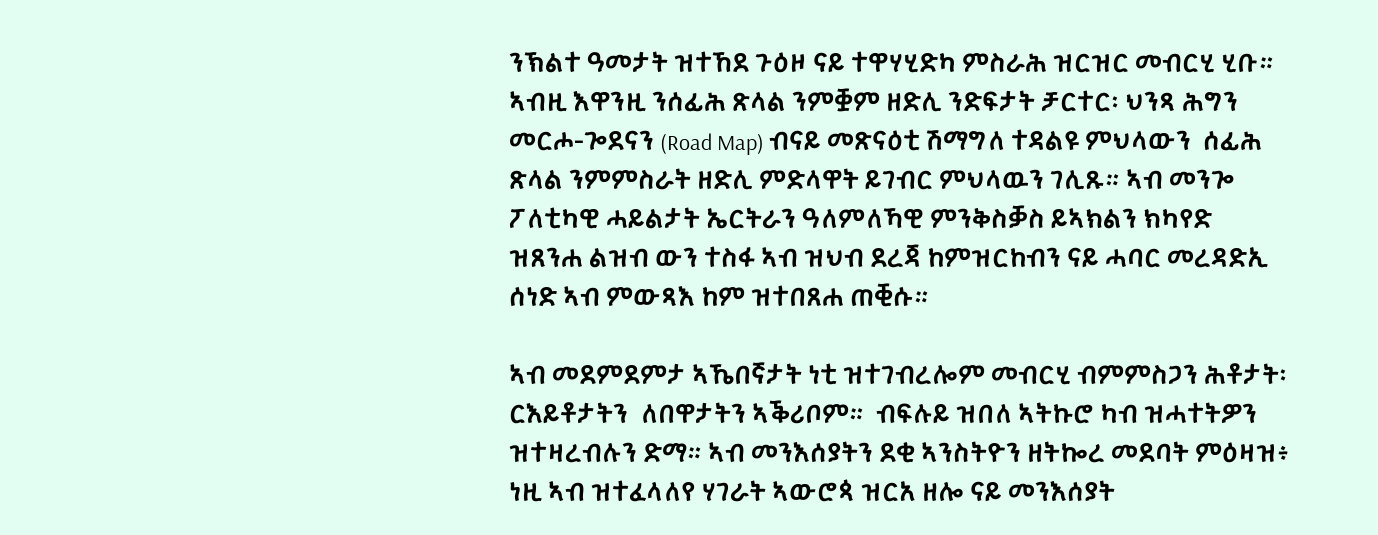ንኽልተ ዓመታት ዝተኸደ ጉዕዞ ናይ ተዋሃሂድካ ምስራሕ ዝርዝር መብርሂ ሂቡ። ኣብዚ እዋንዚ ንሰፊሕ ጽላል ንምቛም ዘድሊ ንድፍታት ቻርተር፡ ህንጻ ሕግን መርሖ-ጐደናን (Road Map) ብናይ መጽናዕቲ ሽማግለ ተዳልዩ ምህላውን  ሰፊሕ ጽላል ንምምስራት ዘድሊ ምድላዋት ይገብር ምህላዉን ገሊጹ። ኣብ መንጐ ፖለቲካዊ ሓይልታት ኤርትራን ዓለምለኻዊ ምንቅስቓስ ይኣክልን ክካየድ ዝጸንሐ ልዝብ ውን ተስፋ ኣብ ዝህብ ደረጃ ከምዝርከብን ናይ ሓባር መረዳድኢ ሰነድ ኣብ ምውጻእ ከም ዝተበጸሐ ጠቒሱ።

ኣብ መደምደምታ ኣኼበኛታት ነቲ ዝተገብረሎም መብርሂ ብምምስጋን ሕቶታት፡ ርእይቶታትን  ለበዋታትን ኣቕሪቦም።  ብፍሉይ ዝበለ ኣትኩሮ ካብ ዝሓተትዎን ዝተዛረብሉን ድማ። ኣብ መንእሰያትን ደቂ ኣንስትዮን ዘትኰረ መደባት ምዕዛዝ፥ ነዚ ኣብ ዝተፈላለየ ሃገራት ኣውሮጳ ዝርአ ዘሎ ናይ መንእሰያት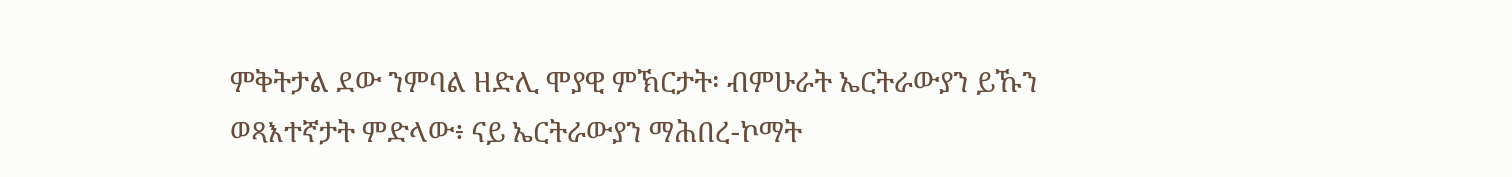ምቅትታል ደው ንምባል ዘድሊ ሞያዊ ምኽርታት፡ ብምሁራት ኤርትራውያን ይኹን ወጻእተኛታት ምድላው፥ ናይ ኤርትራውያን ማሕበረ-ኮማት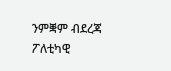ንምቛም ብደረጃ ፖለቲካዊ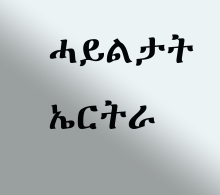ሓይልታት ኤርትራ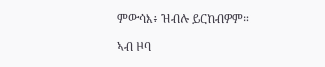ምውሳእ፥ ዝብሉ ይርከብዎም።

ኣብ ዞባ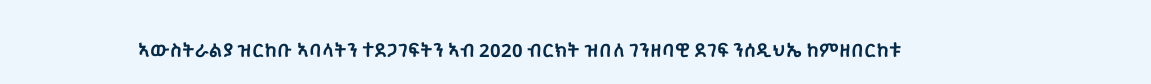ኣውስትራልያ ዝርከቡ ኣባላትን ተደጋገፍትን ኣብ 2020 ብርክት ዝበለ ገንዘባዊ ደገፍ ንሰዲህኤ ከምዘበርከቱ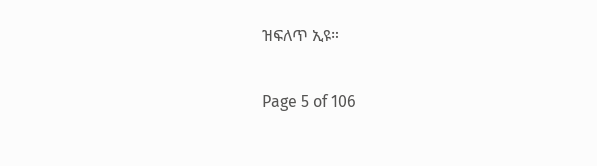ዝፍለጥ ኢዩ።

Page 5 of 106